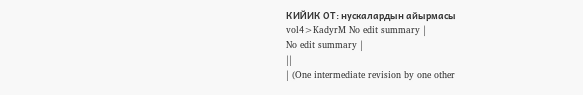КИЙИК ОТ: нускалардын айырмасы
vol4>KadyrM No edit summary |
No edit summary |
||
| (One intermediate revision by one other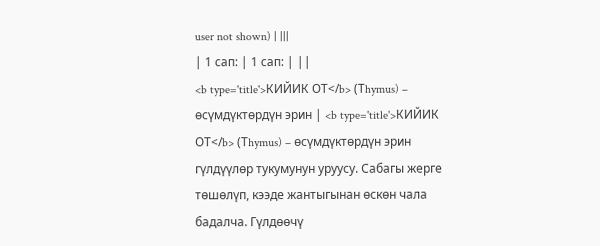user not shown) | |||
| 1 сап: | 1 сап: | ||
<b type='title'>КИЙИК ОТ</b> (Тhymus) – өсүмдүктөрдүн эрин | <b type='title'>КИЙИК ОТ</b> (Тhymus) – өсүмдүктөрдүн эрин гүлдүүлөр тукумунун уруусу. Сабагы жерге төшөлүп, кээде жантыгынан өскөн чала бадалча. Гүлдөөчү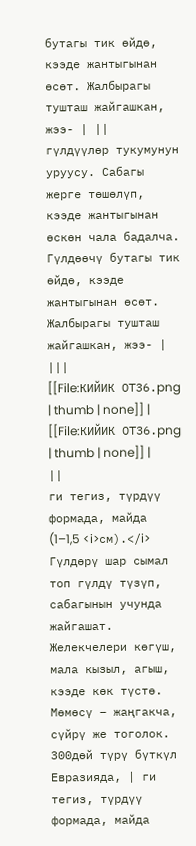бутагы тик өйдө, кээде жантыгынан өсөт. Жалбырагы тушташ жайгашкан, жээ- | ||
гүлдүүлөр тукумунун уруусу. Сабагы жерге төшөлүп, кээде жантыгынан өскөн чала бадалча. Гүлдөөчү бутагы тик өйдө, кээде жантыгынан өсөт. Жалбырагы тушташ жайгашкан, жээ- | |||
[[File:КИЙИК ОТ36.png | thumb | none]] | [[File:КИЙИК ОТ36.png | thumb | none]] | ||
ги тегиз, түрдүү формада, майда (1–1,5 <i>см).</i> Гүлдөрү шар сымал топ гүлдү түзүп, сабагынын учунда жайгашат. Желекчелери көгүш, мала кызыл, агыш, кээде көк түстө. Мөмөсү – жаңгакча, сүйрү же тоголок. 300дөй түрү бүткүл Евразияда, | ги тегиз, түрдүү формада, майда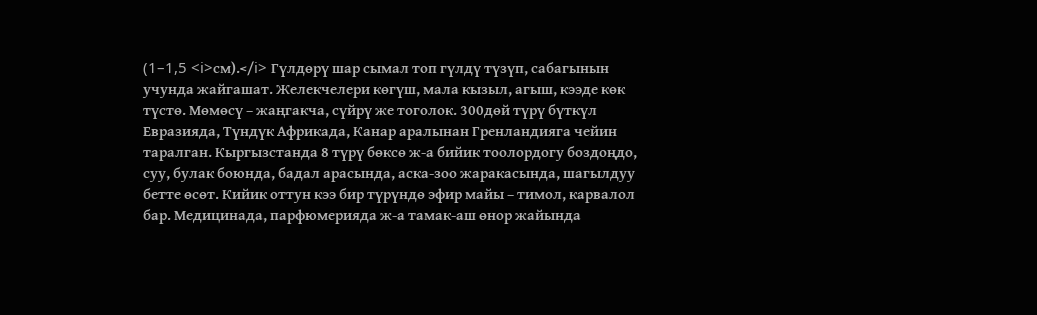(1–1,5 <i>см).</i> Гүлдөрү шар сымал топ гүлдү түзүп, сабагынын учунда жайгашат. Желекчелери көгүш, мала кызыл, агыш, кээде көк түстө. Мөмөсү – жаңгакча, сүйрү же тоголок. 300дөй түрү бүткүл Евразияда, Түндүк Африкада, Канар аралынан Гренландияга чейин таралган. Кыргызстанда 8 түрү бөксө ж-а бийик тоолордогу боздоңдо, суу, булак боюнда, бадал арасында, аска-зоо жаракасында, шагылдуу бетте өсөт. Кийик оттун кээ бир түрүндө эфир майы – тимол, карвалол бар. Медицинада, парфюмерияда ж-а тамак-аш өнор жайында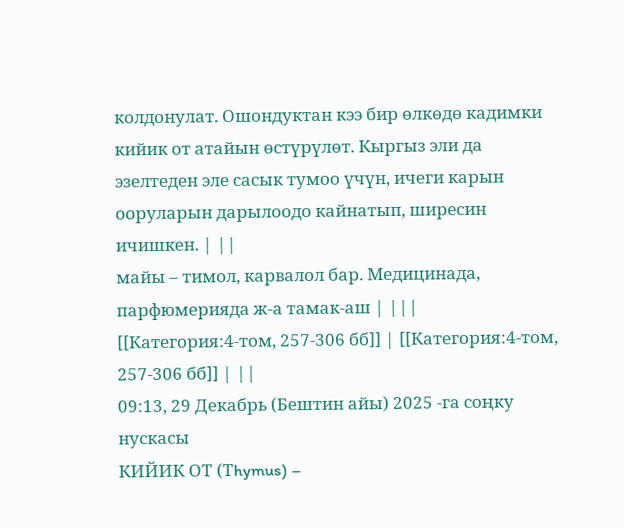колдонулат. Ошондуктан кээ бир өлкөдө кадимки кийик от атайын өстүрүлөт. Кыргыз эли да эзелтеден эле сасык тумоо үчүн, ичеги карын ооруларын дарылоодо кайнатып, ширесин ичишкен. | ||
майы – тимол, карвалол бар. Медицинада, парфюмерияда ж-а тамак-аш | |||
[[Категория:4-том, 257-306 бб]] | [[Категория:4-том, 257-306 бб]] | ||
09:13, 29 Декабрь (Бештин айы) 2025 -га соңку нускасы
КИЙИК ОТ (Тhymus) –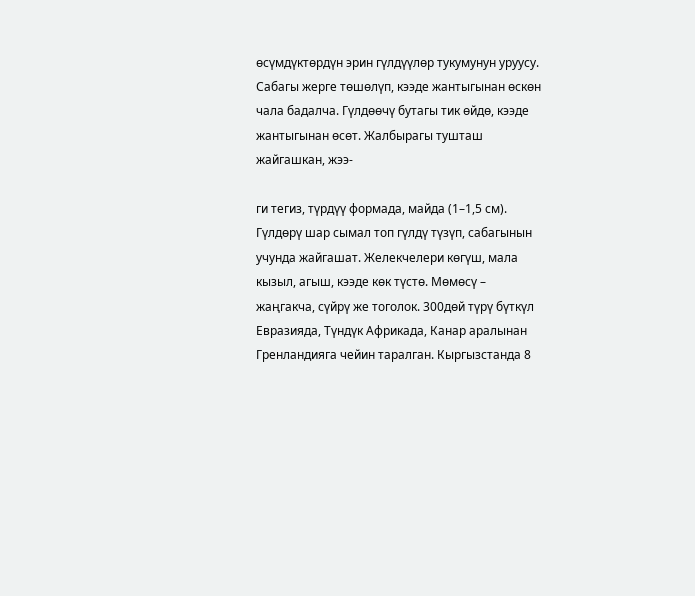өсүмдүктөрдүн эрин гүлдүүлөр тукумунун уруусу. Сабагы жерге төшөлүп, кээде жантыгынан өскөн чала бадалча. Гүлдөөчү бутагы тик өйдө, кээде жантыгынан өсөт. Жалбырагы тушташ жайгашкан, жээ-

ги тегиз, түрдүү формада, майда (1–1,5 см). Гүлдөрү шар сымал топ гүлдү түзүп, сабагынын учунда жайгашат. Желекчелери көгүш, мала кызыл, агыш, кээде көк түстө. Мөмөсү – жаңгакча, сүйрү же тоголок. 300дөй түрү бүткүл Евразияда, Түндүк Африкада, Канар аралынан Гренландияга чейин таралган. Кыргызстанда 8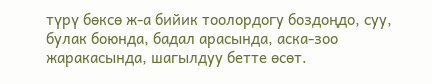түрү бөксө ж-а бийик тоолордогу боздоңдо, суу, булак боюнда, бадал арасында, аска-зоо жаракасында, шагылдуу бетте өсөт.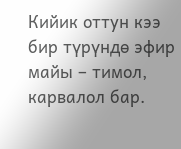Кийик оттун кээ бир түрүндө эфир майы – тимол, карвалол бар.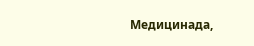Медицинада,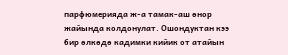парфюмерияда ж-а тамак-аш өнор жайында колдонулат. Ошондуктан кээ бир өлкөдө кадимки кийик от атайын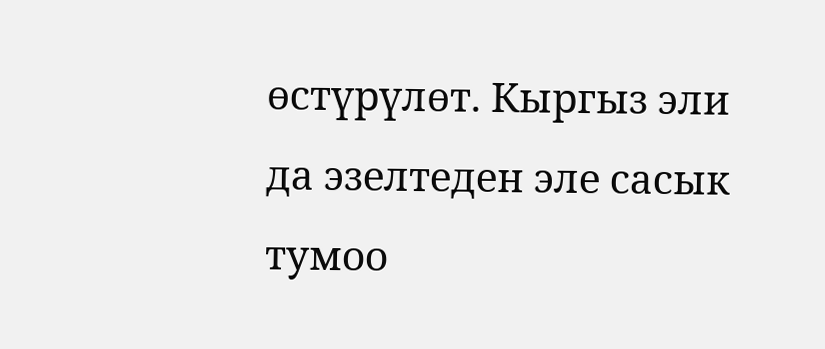өстүрүлөт. Кыргыз эли да эзелтеден эле сасык тумоо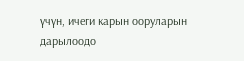үчүн, ичеги карын ооруларын дарылоодо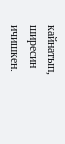кайнатып, ширесин ичишкен.